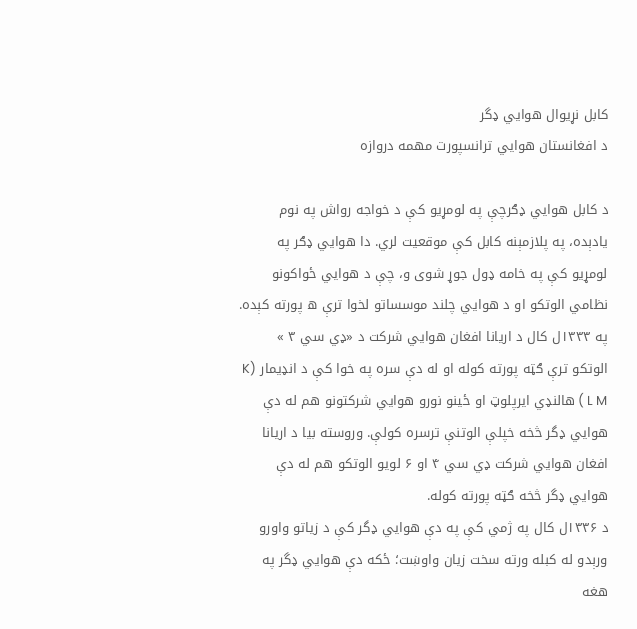کابل نړیوال هوايي ډگر
د افغانستان هوايي ترانسپورت مهمه دروازه

د کابل هوايي ډګرچې په لومړيو کې د خواجه رواش په نوم يادېده، په پلازمېنه کابل کې موقعيت لري. دا هوايي ډګر په لومړيو کې په خامه ډول جوړ شوی و، چې د هوايي ځواکونو نظامي الوتکو او د هوايي چلند موسساتو لخوا ترې ه پورته کېده. په ۱۳۳۳ل کال د اريانا افغان هوايي شرکت د «ډي سي ۳ » الوتکو ترې ګټه پورته کوله او له دې سره په خوا کې د انډیمار (K L M ) هالنډي ايرپلوټ او ځینو نورو هوايي شرکتونو هم له دې هوايي ډگر څخه خپلې الوتنې ترسره کولې. وروسته بيا د اريانا افغان هوايي شرکت ډي سي ۴ او ۶ لويو الوتکو هم له دې هوايي ډگر څخه ګټه پورته کوله.
د ۱۳۳۶ل کال په ژمي کې په دې هوايي ډگر کې د زياتو واورو ورېدو له کبله ورته سخت زيان واوښت؛ ځکه دې هوايي ډگر په هغه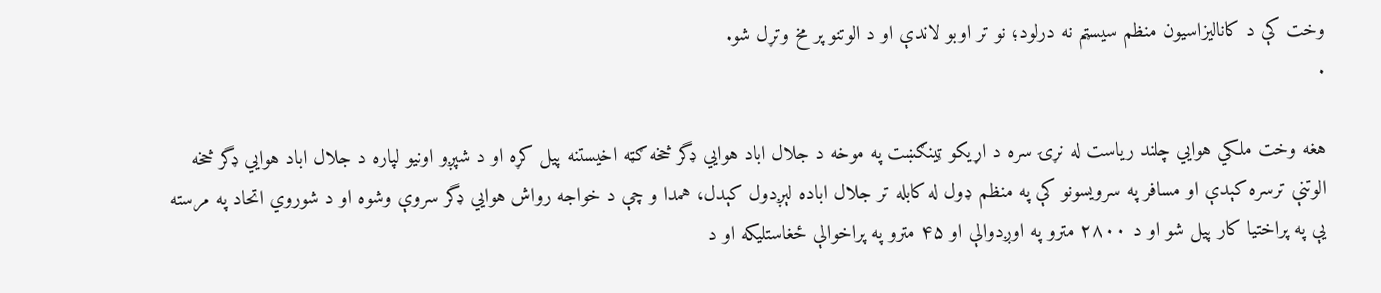وخت کې د کاناليزاسيون منظم سیسټم نه درلود؛ نو تر اوبو لاندې او د الوتنو پر مخ وتړل شو.
.

هغه وخت ملکي هوايي چلند رياست له نړۍ سره د اړيکو ټینګښت په موخه د جلال اباد هوايي ډگر څخه ګټه اخيستنه پيل کړه او د شپږو اونيو لپاره د جلال اباد هوايي ډگر څخه الوتنې ترسره کېدې او مسافر په سرويسونو کې په منظم ډول له کابله تر جلال اباده لېږدول کېدل، همدا و چې د خواجه رواش هوايي ډگر سروې وشوه او د شوروي اتحاد په مرسته يې په پراختيا کار پيل شو او د ۲۸۰۰ مترو په اوږدوالې او ۴۵ مترو په پراخوالې ځغاستليکه او د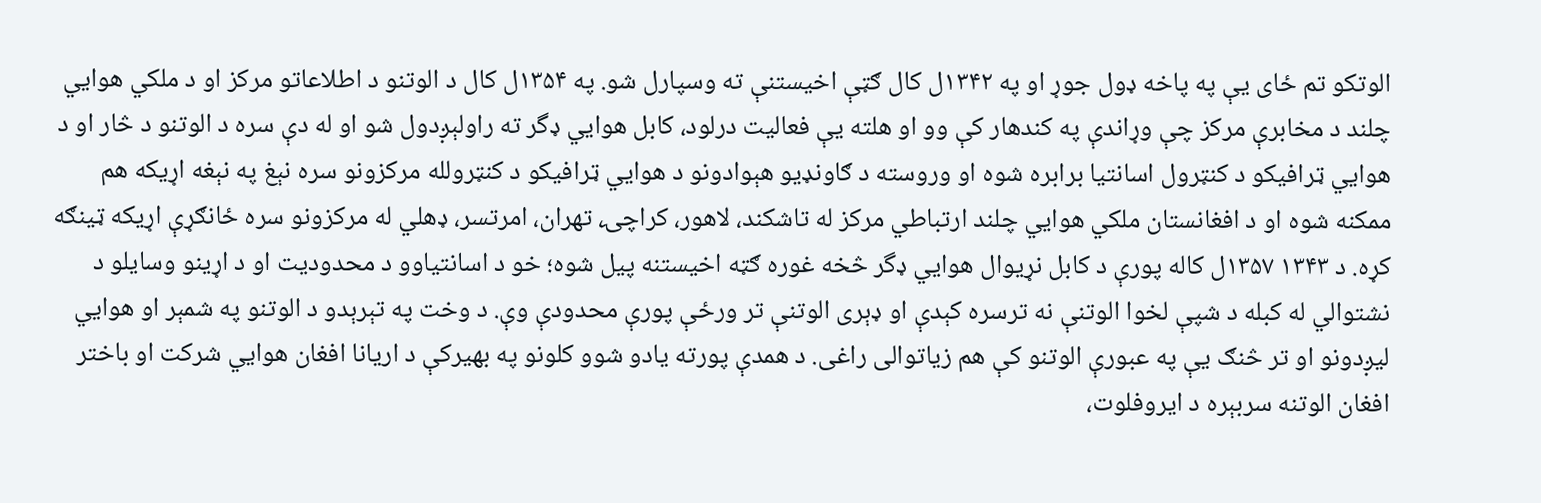الوتکو تم ځای يې په پاخه ډول جوړ او په ۱۳۴۲ل کال ګټې اخيستنې ته وسپارل شو. په ۱۳۵۴ل کال د الوتنو د اطلاعاتو مرکز او د ملکي هوايي چلند د مخابرې مرکز چې وړاندې په کندهار کې وو او هلته يې فعاليت درلود، کابل هوايي ډگر ته راولېږدول شو او له دې سره د الوتنو د څار او د هوايي ټرافيکو د کنټرول اسانتيا برابره شوه او وروسته د ګاونډیو هېوادونو د هوايي ټرافیکو د کنټرولله مرکزونو سره نېغ په نېغه اړیکه هم ممکنه شوه او د افغانستان ملکي هوايي چلند ارتباطي مرکز له تاشکند، لاهور، کراچۍ، تهران، امرتسر، ډهلي له مرکزونو سره ځانګړې اړیکه ټینګه کړه. د ۱۳۴۳ ۱۳۵۷ل کاله پورې د کابل نړيوال هوايي ډگر څخه غوره ګټه اخيستنه پيل شوه؛ خو د اسانتياوو د محدوديت او د اړينو وسايلو د نشتوالي له کبله د شپې لخوا الوتنې نه ترسره کېدې او ډېری الوتنې تر ورځې پورې محدودې وې. د وخت په تېرېدو د الوتنو په شمېر او هوايي لیږدونو او تر څنګ يې په عبورې الوتنو کې هم زياتوالی راغی. د همدې پورته يادو شوو کلونو په بهیرکې د اريانا افغان هوايي شرکت او باختر افغان الوتنه سربېره د ايروفلوت،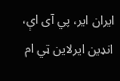ایران اير، پي آی اې، انډین ايرلاين ټي ام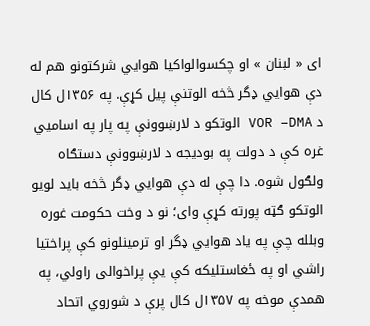ای « لبنان » او چکسوالواکيا هوايي شرکتونو هم له دې هوايي ډگر څخه الوتنې پيل کړې. په ۱۳۵۶ل کال د VOR –DMA الوتکو د لارښوونې په پار په اسامیي غره کې د دولت په بوديجه د لارښوونې دستګاه ولګول شوه. دا چې له دې هوايي ډگر څخه بايد لويو الوتکو ګټه پورته کړې وای؛ نو د وخت حکومت غوره وبلله چې په ياد هوايي ډگر او ترمينلونو کې پراختيا راشي او په ځغاستليکه کې يې پراخوالی راولي، په همدې موخه په ۱۳۵۷ل کال پرې د شوروي اتحاد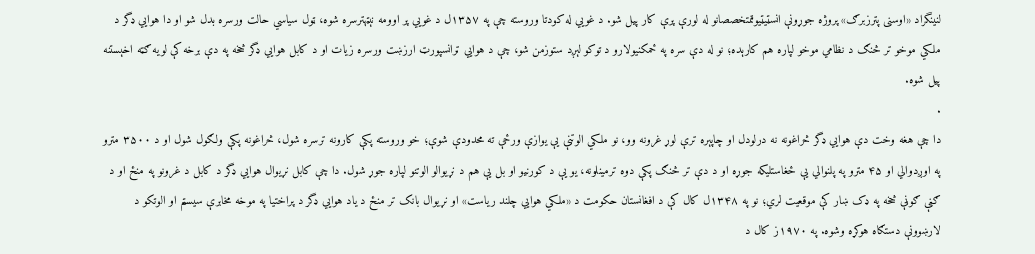لنینگراد «اوسنی پترزبرګ» پروژه جوړونې انسټیټیوټمتخصصانو له لورې پرې کار پيل شو. د غويي له کودتا وروسته چې په ۱۳۵۷ل د غويي پر اوومه نېټهترسره شوه، ټول سياسي حالت ورسره بدل شو او دا هوايي ډگر د ملکي موخو تر څنګ د نظامي موخو لپاره هم کارېده؛ نو له دې سره په ځمکنیولارو د توکو لېږد ستوزمن شو، چې د هوايي ټرانسپورټ ارزښت ورسره زيات او د کابل هوايي ډگر څخه په دې برخه کې لويه ګټه اخېستنه پيل شوه.
.
دا چې هغه وخت دې هوايي ډگر څراغونه نه درلودل او چاپېره ترې لوړ غرونه وو، نو ملکي الوتنې يې يوازې ورځې ته محدودې شوې؛ خو وروسته پکې کارونه ترسره شول، څراغونه پکې ولګول شول او د ۳۵۰۰ مترو په اوږدوالي او ۴۵ مترو په پلنوالي يې ځغاستليکه جوړه او د دې تر څنګ پکې دوه ترمينلونه، يو يې د کورنيو او بل يې هم د نړيوالو الوتنو لپاره جوړ شول. دا چې کابل نړيوال هوايي ډگر د کابل د غرونو په منځ او د ګڼې ګوڼې څخه په ډک ښار کې موقعيت لري؛ نو په ۱۳۴۸ل کال کې د افغانستان حکومت د «ملکي هوايي چلند رياست» او نړيوال بانک تر منځ د ياد هوايي ډگر د پراختيا په موخه مخابرې سیسټم او الوتکو د لارښوونې دستګاه هوکړه وشوه. په ۱۹۷۰ز کال د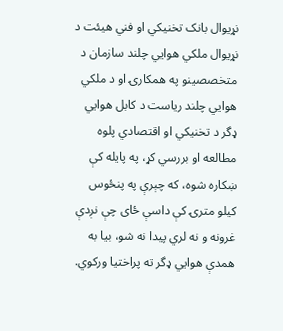نړيوال بانک تخنيکي او فني هیئت د نړيوال ملکي هوایي چلند سازمان د متخصصينو په همکارۍ او د ملکي هوايي چلند رياست د کابل هوايي ډگر د تخنيکي او اقتصادي پلوه مطالعه او بررسي کړ، په پايله کې ښکاره شوه، که چېرې په پنځوس کيلو مترۍ کې داسې ځای چې نږدې غرونه و نه لري پيدا نه شو، بيا به همدې هوايي ډگر ته پراختيا ورکوي.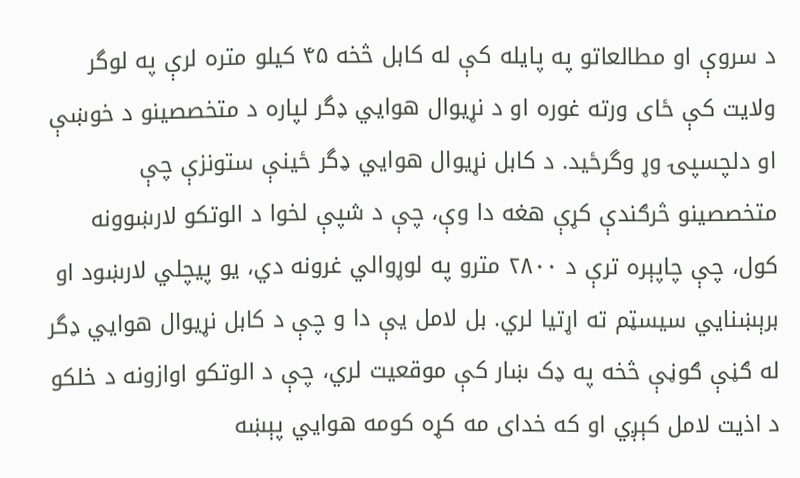د سروې او مطالعاتو په پايله کې له کابل څخه ۴۵ کيلو متره لرې په لوگر ولايت کې ځای ورته غوره او د نړيوال هوايي ډگر لپاره د متخصصينو د خوښې او دلچسپۍ وړ وگرځید. د کابل نړيوال هوايي ډگر ځینې ستونزې چې متخصصينو څرګندې کړې هغه دا وې، چې د شپې لخوا د الوتکو لارښوونه کول، چې چاپېره ترې د ۲۸۰۰ مترو په لوړوالي غرونه دي، يو پيچلي لارښود او برېښنایي سیسټم ته اړتيا لري. بل لامل يې دا و چې د کابل نړيوال هوايي ډگر له ګڼې ګوڼې څخه په ډک ښار کې موقعيت لري، چې د الوتکو اوازونه د خلکو د اذيت لامل کېږي او که خدای مه کړه کومه هوایي پېښه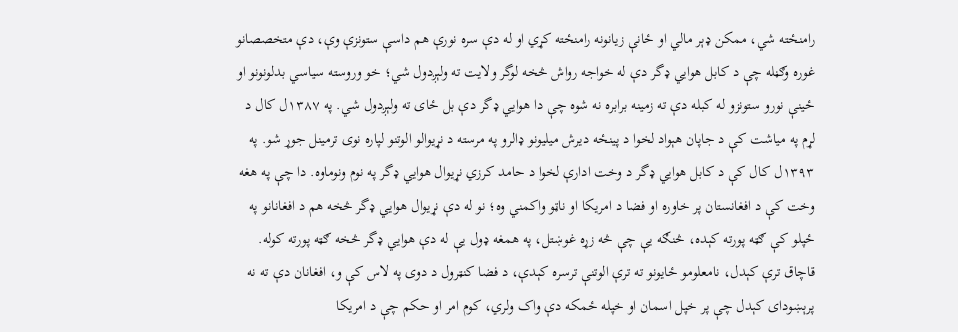رامنځته شي، ممکن ډېر مالي او ځانې زيانونه رامنځته کړي او له دې سره نورې هم داسې ستونزې وې، دې متخصصانو غوره وګڼله چې د کابل هوايي ډگر دې له خواجه رواش څخه لوگر ولایت ته ولېږدول شي؛ خو وروسته سياسي بدلونونو او ځینې نورو ستونزو له کبله دې ته زمينه برابره نه شوه چې دا هوايي ډگر دې بل ځای ته ولېږدول شي. په ۱۳۸۷ل کال د لړم په مياشت کې د جاپان هېواد لخوا د پینځه دیرش میليونو ډالرو په مرسته د نړيوالو الوتنو لپاره نوی ترمينل جوړ شو. په ۱۳۹۳ل کال کې د کابل هوايي ډگر د وخت ادارې لخوا د حامد کرزي نړيوال هوايي ډگر په نوم ونوماوه. دا چې په هغه وخت کې د افغانستان پر خاوره او فضا د امريکا او ناټو واکمني وه؛ نو له دې نړيوال هوايي ډگر څخه هم د افغانانو په ځپلو کې ګټه پورته کېده، څنګه يې چې څه زړه غوښتل، په همغه ډول يې له دې هوايي ډگر څخه ګټه پورته کوله. قاچاق ترې کېدل، نامعلومو ځايونو ته ترې الوتنې ترسره کېدې، د فضا کنټرول د دوی په لاس کې و، افغانان دې ته نه پرېښودای کېدل چې پر خپل اسمان او خپله ځمکه دې واک ولري، کوم امر او حکم چې د امريکا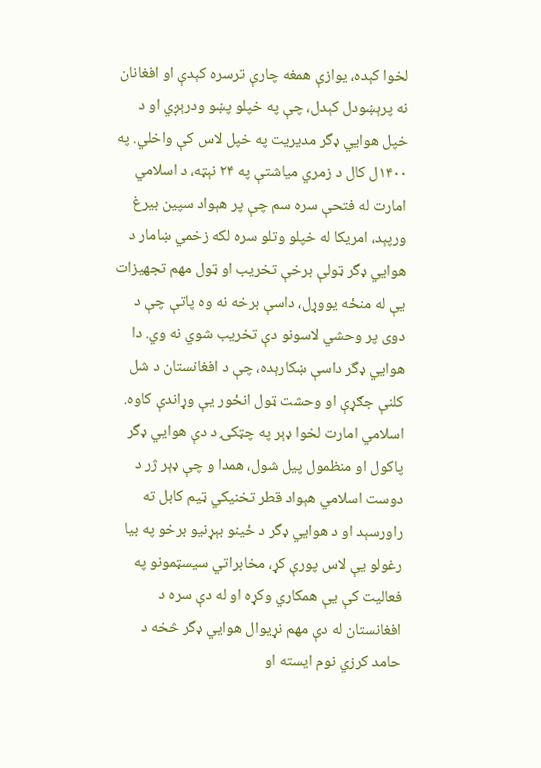لخوا کېده، يوازې همغه چارې ترسره کېدې او افغانان نه پرېښودل کېدل، چې په خپلو پښو ودرېږي او د خپل هوايي ډگر مديريت په خپل لاس کې واخلي. په ۱۴۰۰ل کال د زمري مياشتې په ۲۴ نېټه، د اسلامي امارت له فتحې سره سم چې پر هېواد سپین بیرغ ورپېد، امريکا له خپلو وتلو سره لکه زخمي ښامار د هوايي ډگر ټولې برخې تخريب او ټول مهم تجهيزات يې له منځه يووړل، داسې برخه نه وه پاتې چې د دوی پر وحشي لاسونو دې تخريب شوي نه وي. دا هوايي ډگر داسې ښکارېده، چې د افغانستان د شل کلنې جګړې او وحشت ټول انځور يې وړاندې کاوه. اسلامي امارت لخوا ډېر په چټکۍ د دې هوايي ډگر پاکول او منظمول پيل شول، همدا و چې ډېر ژر د دوست اسلامي هېواد قطر تخنيکي ټیم کابل ته راورسېد او د هوايي ډگر د ځینو بېړنيو برخو په بيا رغولو يې لاس پورې کړ، مخابراتي سیسټمونو په فعاليت کې يې همکاري وکړه او له دې سره د افغانستان له دې مهم نړيوال هوايي ډگر څخه د حامد کرزي نوم ايسته او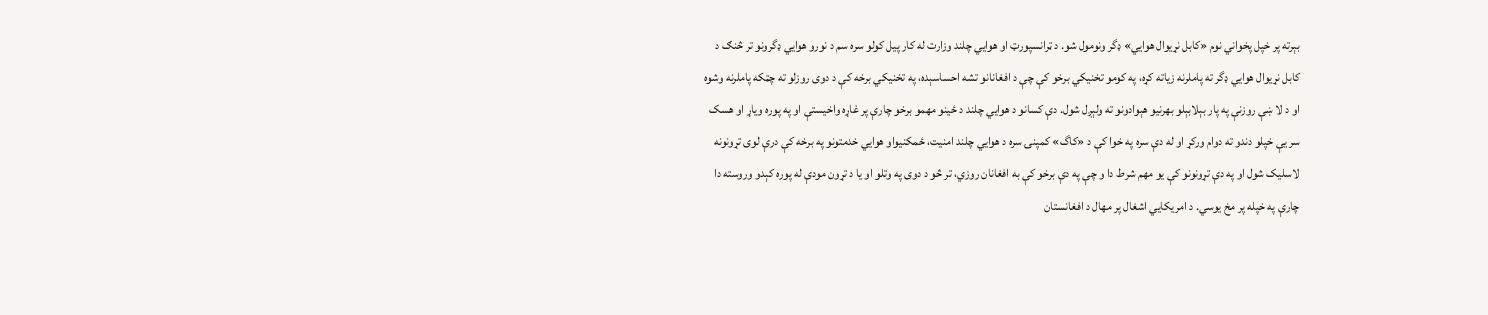بېرته پر خپل پخواني نوم «کابل نړيوال هوايي» ډگر ونومول شو. د ټرانسپورټ او هوايي چلند وزارت له کار پيل کولو سره سم د نورو هوايي ډگرونو تر څنګ د کابل نړيوال هوايي ډگر ته پاملرنه زياته کړه، په کومو تخنيکي برخو کې چې د افغانانو تشه احساسېده، په تخنيکي برخه کې د دوی روزلو ته چټکه پاملرنه وشوه او د لا ښې روزنې په پار بېلابېلو بهرنيو هېوادونو ته ولېږل شول. دې کسانو د هوايي چلند د ځینو مهمو برخو چارې پر غاړه واخيستې او په پوره وياړ او هسک سر يې خپلو دندو ته دوام ورکړ او له دې سره په خوا کې د «کاگ» کمپنۍ سره د هوايي چلند امنيت، ځمکنیواو هوايي خدمتونو په برخه کې درې لوی تړونونه لاسليک شول او په دې تړونونو کې يو مهم شرط دا و چې په دې برخو کې به افغانان روزي، تر څو د دوی په وتلو او يا د تړون مودې له پوره کېدو وروسته دا چارې په خپله پر مخ يوسي. د امریکايي اشغال پر مهال د افغانستان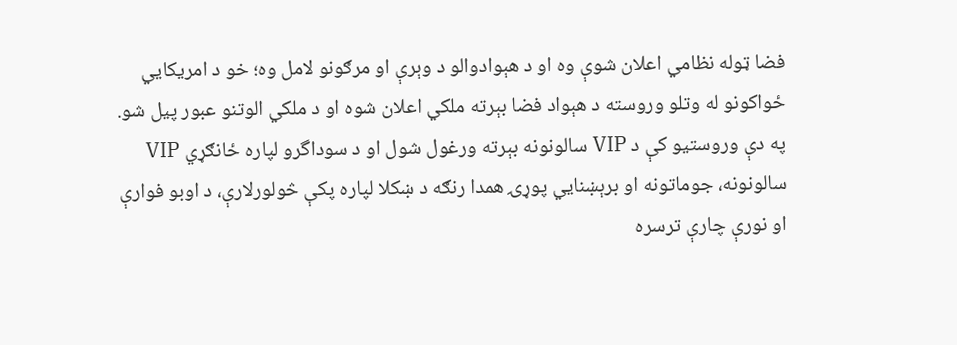فضا ټوله نظامي اعلان شوې وه او د هېوادوالو د وېرې او مرګونو لامل وه؛ خو د امريکايي ځواکونو له وتلو وروسته د هېواد فضا بېرته ملکي اعلان شوه او د ملکي الوتنو عبور پیل شو. په دې وروستيو کې د VIP سالونونه بېرته ورغول شول او د سوداگرو لپاره ځانګړي VIP سالونونه، جوماتونه او برېښنايي پوړۍ همدا رنګه د ښکلا لپاره پکې څولورلارې، د اوبو فوارې او نورې چارې ترسره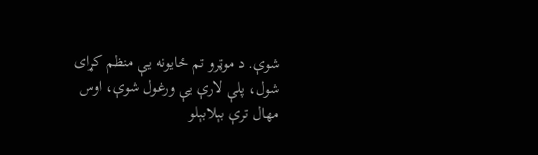شوې. د موټرو تم ځايونه يې منظم کړای شول، پلې لارې يې ورغول شوې، اوس مهال ترې بېلابېلو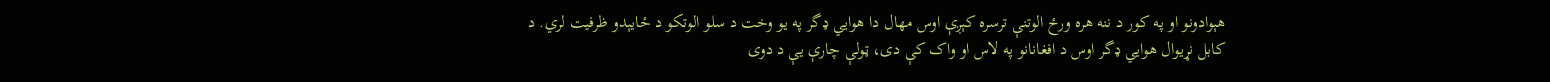هېوادونو او په کور د ننه هره ورځ الوتنې ترسره کېږې اوس مهال دا هوايي ډگر په يو وخت د سلو الوتکو د ځايېدو ظرفيت لري. د کابل نړيوال هوايي ډگر اوس د افغانانو په لاس او واک کې دی، ټولې چارې يې د دوی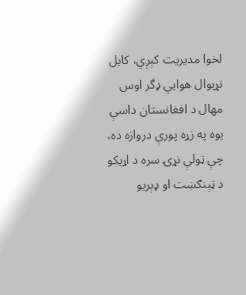لخوا مديريت کېږي، کابل نړيوال هوايي ډگر اوس مهال د افغانستان داسې يوه په زړه پورې دروازه ده، چې ټولې نړۍ سره د اړيکو د ټېنګښت او ډېریو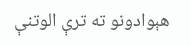هېوادونو ته ترې الوتنې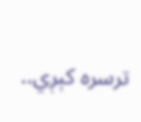ترسره کېږي..